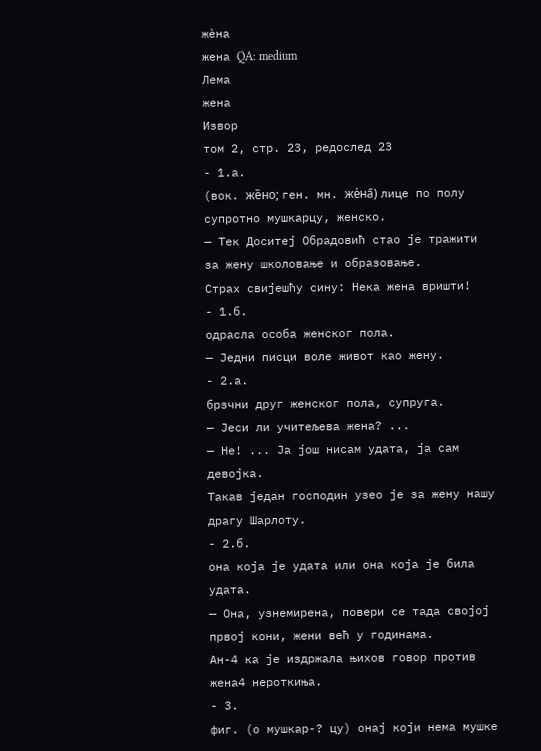жѐна
жена QA: medium
Лема
жена
Извор
том 2, стр. 23, редослед 23
- 1.а.
(вок. же̏но; ген. мн. же́на̄) лице по полу супротно мушкарцу, женско.
— Тек Доситеј Обрадовић стао је тражити за жену школовање и образовање.
Страх свијешћу сину: Нека жена вришти!
- 1.б.
одрасла особа женског пола.
— Једни писци воле живот као жену.
- 2.а.
брзчни друг женског пола, супруга.
— Јеси ли учитељева жена? ...
— Не! ... Ја још нисам удата, ја сам девојка.
Такав један господин узео је за жену нашу драгу Шарлоту.
- 2.б.
она која је удата или она која је била удата.
— Она, узнемирена, повери се тада својој првој кони, жени већ у годинама.
Ан-4 ка је издржала њихов говор против жена4 нероткиња.
- 3.
фиг. (о мушкар-? цу) онај који нема мушке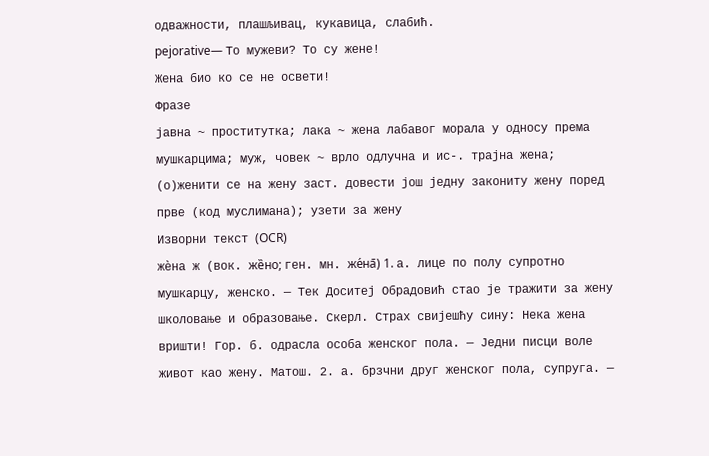одважности, плашљивац, кукавица, слабић.
pejorative— То мужеви? То су жене!
Жена био ко се не освети!
Фразе
јавна ~ проститутка; лака ~ жена лабавог морала у односу према мушкарцима; муж, човек ~ врло одлучна и ис-. трајна жена; (о)женити се на жену заст. довести још једну закониту жену поред прве (код муслимана); узети за жену
Изворни текст (OCR)
жѐна ж (вок. же̏но; ген. мн. же́на̄) 1. а. лице по полу супротно мушкарцу, женско. — Тек Доситеј Обрадовић стао је тражити за жену школовање и образовање. Скерл. Страх свијешћу сину: Нека жена вришти! Гор. б. одрасла особа женског пола. — Једни писци воле живот као жену. Матош. 2. а. брзчни друг женског пола, супруга. —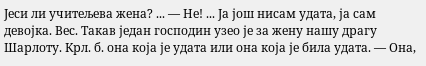Јеси ли учитељева жена? ... — Не! ... Ја још нисам удата, ја сам девојка. Вес. Такав један господин узео је за жену нашу драгу Шарлоту. Крл. б. она која је удата или она која је била удата. — Она,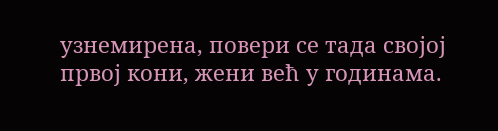узнемирена, повери се тада својој првој кони, жени већ у годинама.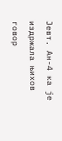Јевт. Ан-4 ка је издржала њихов говор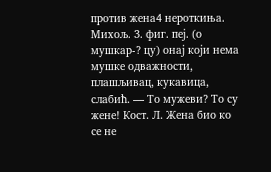против жена4 нероткиња. Михољ. 3. фиг. пеј. (о мушкар-? цу) онај који нема мушке одважности, плашљивац, кукавица, слабић. — То мужеви? То су жене! Кост. Л. Жена био ко се не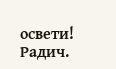освети! Радич.